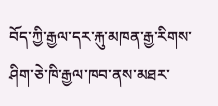བོད་ཀྱི་རྒྱལ་དར་རྐུ་མཁན་རྒྱ་རིགས་ཤིག་ཅེ་ཁི་རྒྱལ་ཁབ་ནས་མཐར་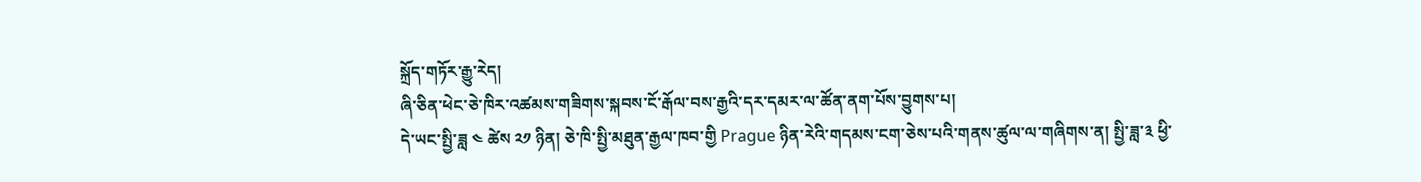སྐྲོད་གཏོར་རྒྱུ་རེད།
ཞི་ཅིན་ཕེང་ཅེ་ཁིར་འཚམས་གཟིགས་སྐབས་ངོ་རྒོལ་བས་རྒྱའི་དར་དམར་ལ་ཚོན་ནག་པོས་བྱུགས་པ།
དེ་ཡང་སྤྱི་ཟླ ༤ ཚེས ༢༡ ཉིན། ཅེ་ཁི་སྤྱི་མཐུན་རྒྱལ་ཁབ་གྱི Prague ཉིན་རེའི་གདམས་ངག་ཅེས་པའི་གནས་ཚུལ་ལ་གཞིགས་ན། སྤྱི་ཟླ་༣ ཕྱི་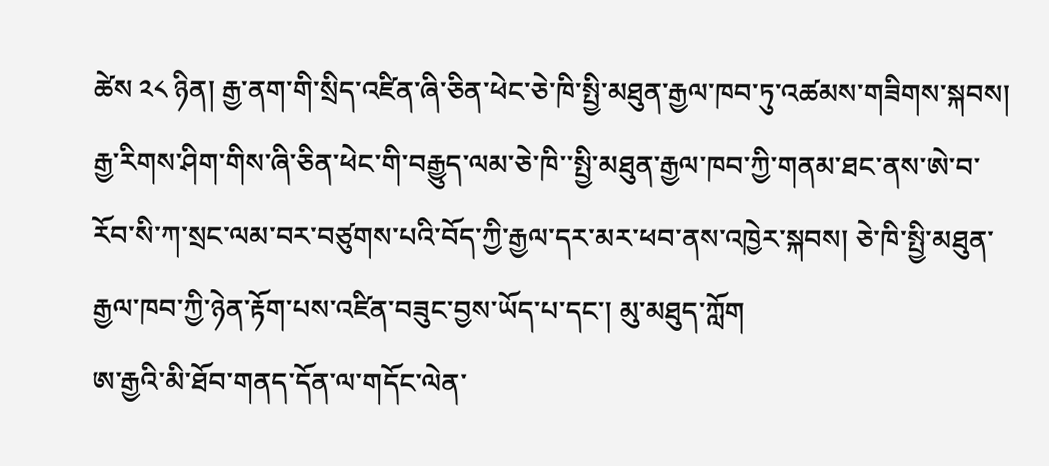ཚེས ༢༨ ཉིན། རྒྱ་ནག་གི་སྲིད་འཛིན་ཞི་ཅིན་ཕེང་ཅེ་ཁི་སྤྱི་མཐུན་རྒྱལ་ཁབ་ཏུ་འཚམས་གཟིགས་སྐབས། རྒྱ་རིགས་ཤིག་གིས་ཞི་ཅིན་ཕེང་གི་བརྒྱུད་ལམ་ཅེ་ཁི་་སྤྱི་མཐུན་རྒྱལ་ཁབ་ཀྱི་གནམ་ཐང་ནས་ཨེ་བ་རོབ་སི་ཀ་སྲང་ལམ་བར་བཙུགས་པའི་བོད་ཀྱི་རྒྱལ་དར་མར་ཕབ་ནས་འཁྱེར་སྐབས། ཅེ་ཁི་སྤྱི་མཐུན་རྒྱལ་ཁབ་ཀྱི་ཉེན་རྟོག་པས་འཛིན་བཟུང་བྱས་ཡོད་པ་དང་། མུ་མཐུད་ཀློག
ཨ་རྒྱའི་མི་ཐོབ་གནད་དོན་ལ་གདོང་ལེན་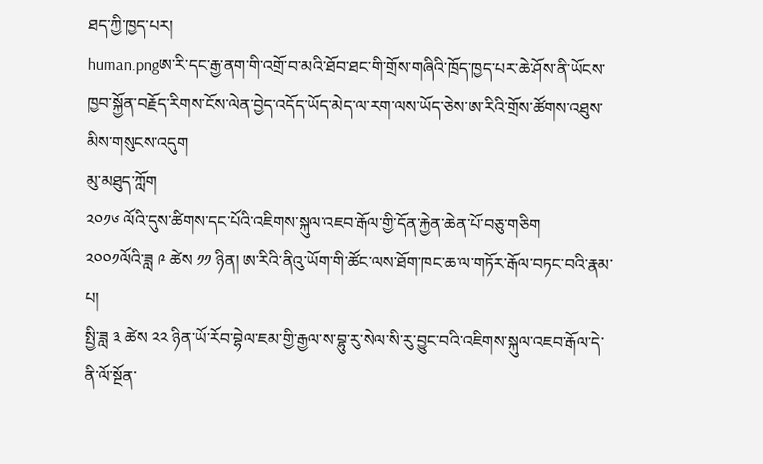ཐད་ཀྱི་ཁྱད་པར།
human.pngཨ་རི་དང་རྒྱ་ནག་གི་འགྲོ་བ་མའི་ཐོབ་ཐང་གི་གྲོས་གཞིའི་ཁྲོད་ཁྱད་པར་ཆེ་ཤོས་ནི་ཡོངས་ཁྱབ་སྐྱོན་བརྗོད་རིགས་ངོས་ལེན་བྱེད་འདོད་ཡོད་མེད་ལ་རག་ལས་ཡོད་ཅེས་ཨ་རིའི་གྲོས་ཚོགས་འཐུས་མིས་གསུངས་འདུག
མུ་མཐུད་ཀློག
༢༠༡༦ ལོའི་དུས་ཚིགས་དང་པོའི་འཇིགས་སྐུལ་འཇབ་རྒོལ་གྱི་དོན་རྐྱེན་ཆེན་པོ་བཅུ་གཅིག
༢༠༠༡ལོའི་ཟླ ༩ ཚེས ༡༡ ཉིན། ཨ་རིའི་ནིའུ་ཡོག་གི་ཚོང་ལས་ཐོག་ཁང་ཆ་ལ་གཏོར་རྒོལ་བཏང་བའི་རྣམ་པ།
སྤྱི་ཟླ ༣ ཚེས ༢༢ ཉིན་ཡོ་རོབ་བྷེལ་ཇམ་གྱི་རྒྱལ་ས་བྷུ་རུ་སེལ་སི་རུ་བྱུང་བའི་འཇིགས་སྐུལ་འཇབ་རྒོལ་དེ་ནི་ལོ་སྔོན་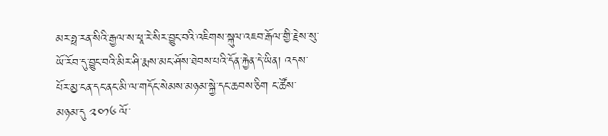མར་ཧྥ་རན་སིའི་རྒྱལ་ས་ཕཱ་རེ་སིར་བྱུང་བའི་འཇིགས་སྐུལ་འཇབ་རྒོལ་གྱི་རྗེས་སུ་ཡོ་རོབ་དུ་བྱུང་བའི་མིར་ཤི་རྨས་མང་ཤོས་ཐེབས་པའི་དོན་རྐྱེན་དེ་ཡིན། འདས་པོར་མྱ་ངན་དང་ནང་མི་ལ་གདོང་སེམས་མཉམ་སྐྱེ་དང་ཆབས་ཅིག ང་ཚོས་མཉམ་དུ ༢༠༡༦ ལོ་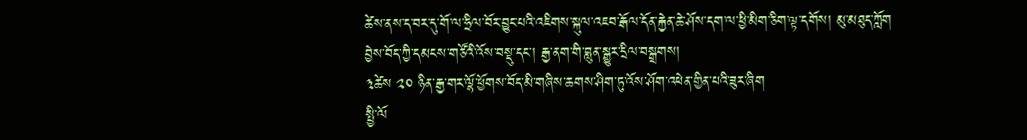ཚེས་ནས་ད་བར་དུ་གོ་ལ་ཧྲིལ་བོར་བྱུང་པའི་འཇིགས་སྐུལ་འཇབ་རྒོལ་དོན་རྐྱེན་ཆེ་ཤོས་དག་ལ་ཕྱི་མིག་ཅིག་ལྟ་དགོས། མུ་མཐུད་ཀློག
བྱེས་བོད་ཀྱི་དམངས་གཙོའི་འོས་བསྡུ་དང་། རྒྱ་ནག་གི་བླུན་སྒྱུར་དྲིལ་བསྒྲགས།
༣ཚེས ༢༠ ཉིན་རྒྱ་གར་ལྷོ་ཕྱོགས་བོད་མི་གཞིས་ཆགས་ཤིག་ཏུ་འོས་ཤོག་འཕེན་གྱིན་པའི་ཟུར་ཞིག
སྤྱི་ལོ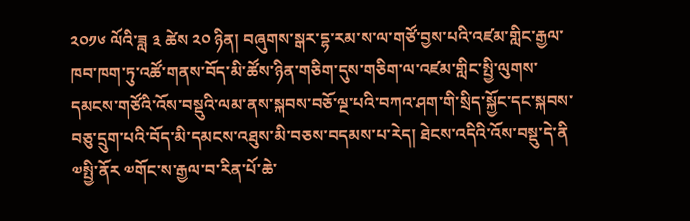༢༠༡༦ ལོའི་ཟླ ༣ ཚེས ༢༠ ཉིན། བཞུགས་སྒར་དྷ་རམ་ས་ལ་གཙོ་བྱས་པའི་འཛམ་གླིང་རྒྱལ་ཁབ་ཁག་ཏུ་འཚོ་གནས་བོད་མི་ཚོས་ཉིན་གཅིག་དུས་གཅིག་ལ་འཛམ་གླིང་སྤྱི་ལུགས་དམངས་གཙོའི་འོས་བསྡུའི་ལམ་ནས་སྐབས་བཅོ་ལྔ་པའི་བཀའ་ཤག་གི་སྲིད་སྐྱོང་དང་སྐབས་བཅུ་དྲུག་པའི་བོད་མི་དམངས་འཐུས་མི་བཅས་བདམས་པ་རེད། ཐེངས་འདིའི་འོས་བསྡུ་དེ་ནི ༧སྤྱི་ནོར ༧གོང་ས་རྒྱལ་བ་རིན་པོ་ཆེ་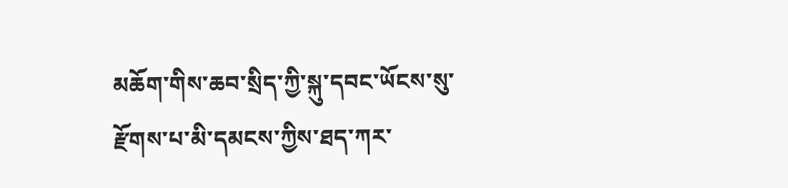མཆོག་གིས་ཆབ་སྲིད་ཀྱི་སྐུ་དབང་ཡོངས་སུ་རྫོགས་པ་མི་དམངས་ཀྱིས་ཐད་ཀར་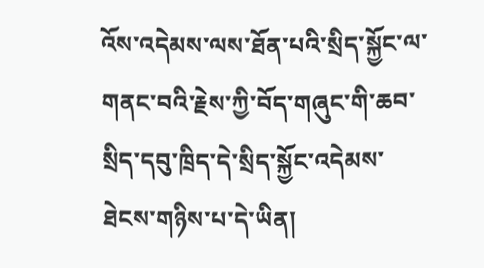འོས་འདེམས་ལས་ཐོན་པའི་སྲིད་སྐྱོང་ལ་གནང་བའི་རྗེས་ཀྱི་བོད་གཞུང་གི་ཆབ་སྲིད་དབུ་ཁྲིད་དེ་སྲིད་སྐྱོང་འདེམས་ཐེངས་གཉིས་པ་དེ་ཡིན།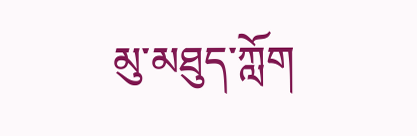མུ་མཐུད་ཀློག